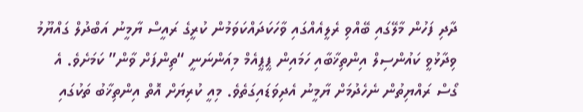ދާދި ފަހުން މާލޭގައި ބޭއްވި ރެލީއެއްގައި ވާހަކަދައްކަވަމުން ކުރީގެ ރައީސް ޔާމީނު އަބްދުލް ގައްޔޫމު ވިދާޅުވީ ކައުންސިލް އިންތިޚާބާއި ހަމައިން ޕީޕީއެމް މިއަންނަނީ “ތިންފަށް ވާން” ކަމަށެވެ. އެ ގޯސް ރައްޔިތުން ނެހެދުމަށް ޔާމީނު އެދިވަޑައިގަތެވެ. މިއީ ކުރިޔަށް އޮތް އިންތިޚާބު ތަކުގައި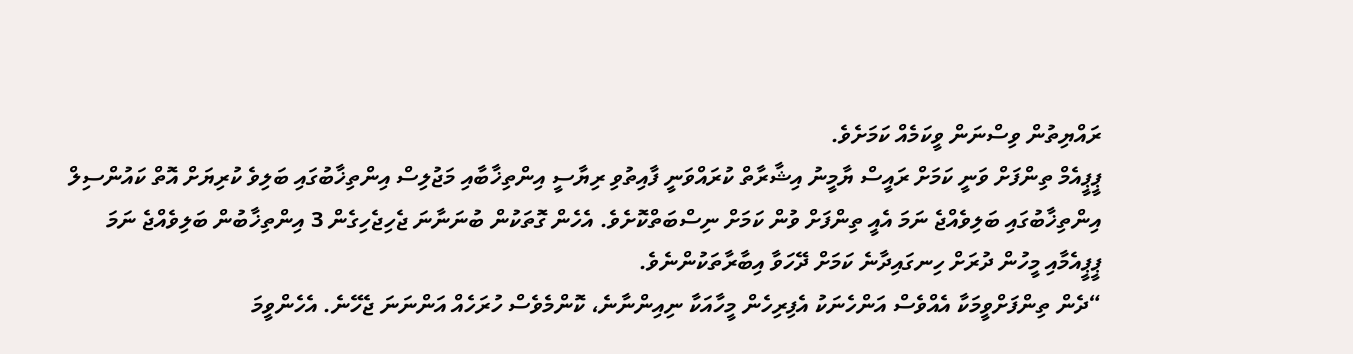ރައްޔިތުން ވިސްނަން ވީކަމެއް ކަމަށެވެ.
ޕީޕީއެމް ތިންފަށް ވަނީ ކަމަށް ރައީސް ޔާމީނު އިޝާރާތް ކުރައްވަނީ ފާއިތުވި ރިޔާސީ އިންތިޚާބާއި މަޖުލިސް އިންތިޚާބުގައި ބަލިވެ ކުރިޔަށް އޮތް ކައުންސިލް އިންތިޚާބުގައި ބަލިވެއްޖެ ނަމަ އެއީ ތިންފަށް ވުން ކަމަށް ނިސްބަތްކޮށެވެ. އެހެން ގޮތަކުން ބުނަނާނަ ޖެހިޖެހިގެން 3 އިންތިޚާބުން ބަލިވެއްޖެ ނަމަ ޕީޕީއެމާއި މީހުން ދުރަށް ހިނގައިދާނެ ކަމަށް ދޭހަވާ އިބާރާތަކުންނެވެ.
“ދެން ތިންފަށްވީމަކާ އެއްވެސް އަންހެނަކު އެފިރިހެން މީހާއަކާ ނިއިންނާނެ، ކޮންމެވެސް ހުރަހެއް އަންނަނަ ޖެހޭނެ. އެހެންވީމަ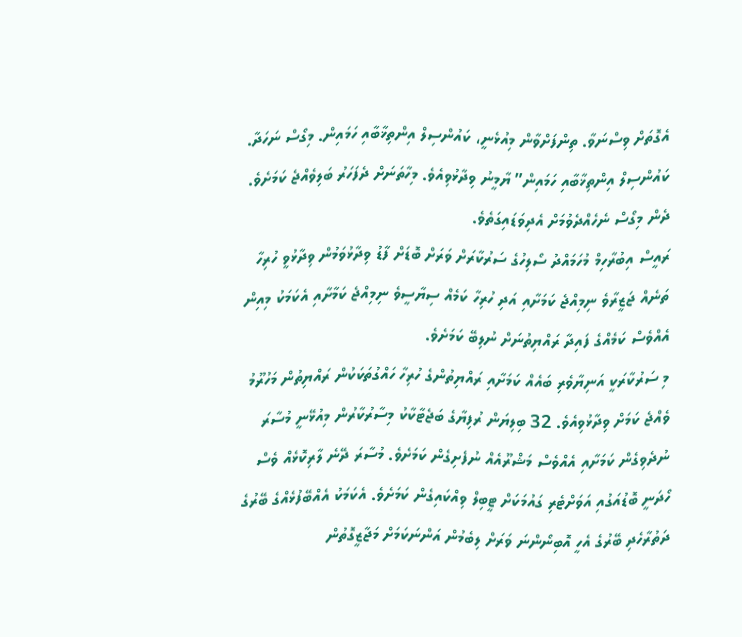އެގޮތަށް ވިސްނަވާ. ތިންފަށްވާން މިއުޅެނީ، ކައުންސިލް އިންތިޚާބާއި ހަމައިން. މިގޯސް ނަހަދާ. ކައުންސިލް އިންތިޚާބާއި ހަމައިން” ޔާމީނު ވިދާޅުވިއެވެ. މިހާތަނަށް ދެފަހަރު ބަލިވެއްޖެ ކަމަށެވެ. ދެން މިގޯސް ނެހެއްދެވުމަށް އެދިވަޑައިގަތެވެ.
ރައީސް އިބުރާހިމް މުހަމައްދު ސޯލިހުގެ ސަރުކާރަށް ވަރަށް ބޮޑަށް ފާޑު ވިދާޅުވަމުން ވިދާޅުވީ ހުރިހާ ތަނެއް ޖަޒީރާވެ ނިމިއްޖެ ކަމަށާއި އަދި ހުރިހާ ކަމެއް ސިޔާސީވެ ނިމިއްޖެ ކަމާށާއި އެކަމަކު މިއިން އެއްވެސް ކަމެއްގެ ފައިދާ ރައްޔިތުނަށް ނުލިބޭ ކަމަށެވެ.
މި ސަރުކާރަކީ އަނިޔާވެރި ބައެއް ކަމަށާއި ރައްޔިތުންގެ ހުރިހާ ހައްގުތަކަކުން ރައްޔިތުން މަހުރޫމު ވެއްޖެ ކަމަށް ވިދާޅުވިއެވެ. 32 ބިލިޔަން ރުފިޔާގެ ބަޖެޓާކާކު މިސާރުކާރުން މިއުޅޭނީ މުސާރަ ނުދެވިގެން ކަމަށާއި އެއްވެސް މަޝްރޫއެއް ނުފެށިގެން ކަމަށެވެ. މުސާރަ ދޭނެ ލާރިކޮޅެއް ވެސް ހޯދަނީ ބޮޑުއަގުއި އަވަށްޓެރި ގައުމަކަށް ޓީބިލް ވިއްކައިގެން ކަމަށެވެ. އެކަމަކު އެއްބޭފުޅެއްގެ ބޭރުގެ ދަތުރާހެދި ބޭރުގެ އެހީ އޮބިނޯންނަ ވަރަށް ލިބެމުން އަންނަކަމަށް މަޖާޒީގޮތުން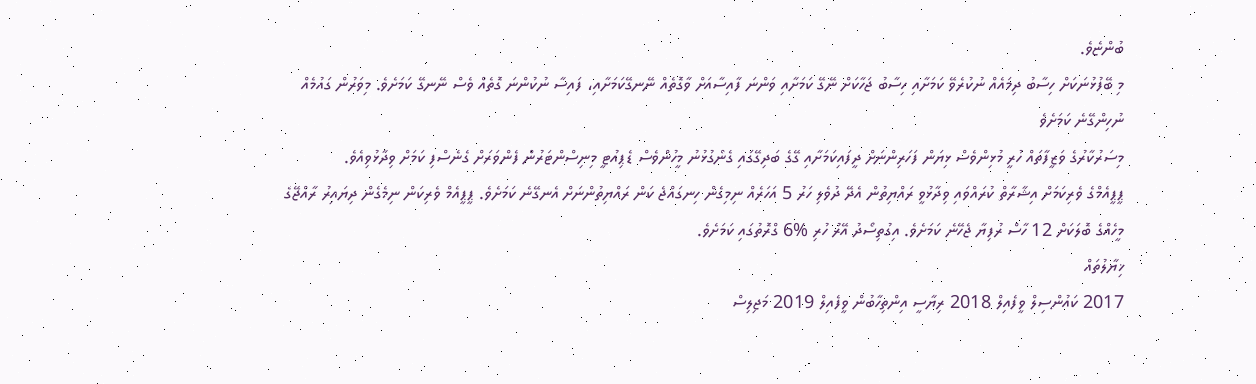ބުންޏެވެ.
މި ބޭފުޅުނަކަށް ހިސާބު ދިމައެއް ނުކުރެވޭ ކަމަށާއި ހިސާބު ޖަހާކަށް ނޭގޭ ކަމަށާއި ވަންނަ ފާއިސާއަށް ވާގޮތެއް ނޭނގޭކަމަށާއި، ފައިސާ ނުކުންނަ ގޮތެއް ވެސް ނޭނގޭ ކަމަށެވެ. މިވަރުން ގައުމެއް ނުހިންގޭނެ ކަމަށެވެ
މިސަރުކާރުގެ ވަޒީފާތައް ހުރީ މުޅިންވެސް ޅިޔަން ފަހަރިންނަށް ދީފައިކަމަށާއި ގޭގެ ބަދިގޭގައި ގެންގުޅުނު މީހުންވެސް ޑެޕިއުޓީ މިނިސްންޓަރުން ފެންވަރަށް ގެނެސްފި ކަމަށް ވިދާޅުވިއެވެ.
ޕީޕީއެމްގެ ވެރިކަމަށް އިޝާރާތް ކުރައްވައި ވިދާޅުވީ ރައްޔިތުން އެދޭ ދުވެލި ހަރު 5 އަހަރެއް ނިމިގެން ހިނގައްޖެ ކަން ރައްޔިތުންނަށް އެނގޭނެ ކަމަށެވެ. ޕީޕީއެމް ވެރިކަން ނިމެގެން ދިޔައިރު ރާއްޖޭގެ މީހެއްގެ ބޮލަކަށް 12 ހާސް ރުފިޔާ ޖެހޭނެ ކަމަށެވެ. އިގުތިސޯދު އޭރު ހުރި %6 ގްރޮތުގައި ކަމަށެވެ.
ޚިޔާލުތައް
2017 ކައުންސިލް ވީފެއިލް 2018 ރިޔާސީ އިންތިހާބުން ވީފެއިލް 2019 މަޖިލިސް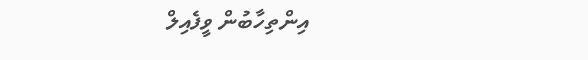އިންތިހާބުން ވީފެއިލް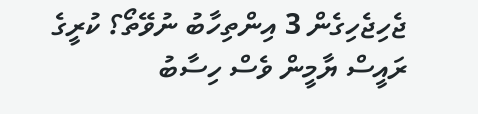ޖެހިޖެހިގެން 3 އިންތިހާބު ނުވޭތޯ؟ ކުރީގެ ރައީސް ޔާމީން ވެސް ހިސާބު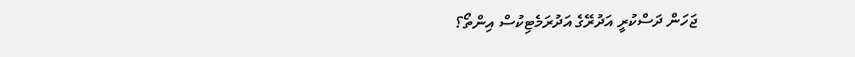ޖަހަން ދަސްކުރީ އަދުރޭގެ އަދުރަމެޓިކުސް އިންތޯ؟